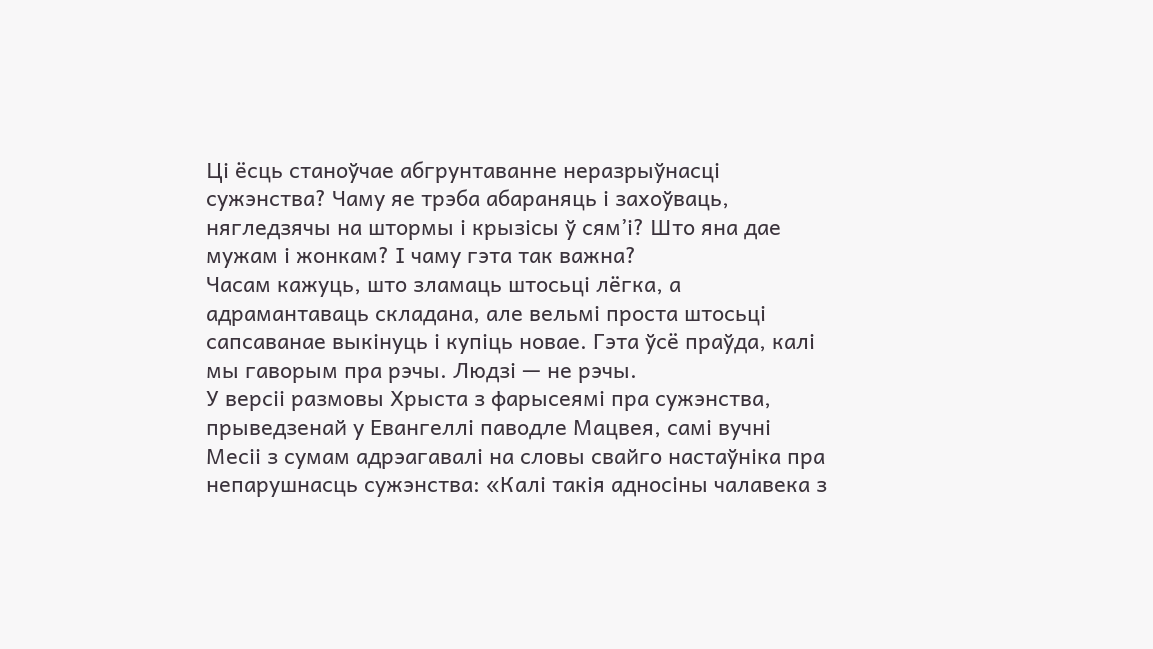Ці ёсць станоўчае абгрунтаванне неразрыўнасці сужэнства? Чаму яе трэба абараняць і захоўваць, нягледзячы на штормы і крызісы ў сям’і? Што яна дае мужам і жонкам? І чаму гэта так важна?
Часам кажуць, што зламаць штосьці лёгка, а адрамантаваць складана, але вельмі проста штосьці сапсаванае выкінуць і купіць новае. Гэта ўсё праўда, калі мы гаворым пра рэчы. Людзі — не рэчы.
У версіі размовы Хрыста з фарысеямі пра сужэнства, прыведзенай у Евангеллі паводле Мацвея, самі вучні Месіі з сумам адрэагавалі на словы свайго настаўніка пра непарушнасць сужэнства: «Калі такія адносіны чалавека з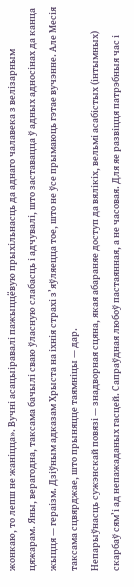жонкаю, то лепш не жаніцца». Вучні асацыіравалі пажыццёвую прыхільнасць да аднаго чалавека з велізарным цяжарам. Яны, верагодна, таксама бачылі сваю ўласную слабасць і адчувалі, што заставацца ў адных адносінах да канца жыцця — гераізм. Дзіўным адказам Хрыста на іхнія страхі з’яўляецца тое, што не ўсе прымаюць гэтае вучэнне. Але Месія таксама сцвярджае, што прыняцце таямніцы — дар.
Непарыўнасць сужэнскай повязі — знадворная сцяна, якая абараняе доступ да вялікіх, вельмі асабістых (інтымных) скарбаў сям’і ад непажаданых гасцей. Сапраўдная любоў пастаянная, а не часовая. Для яе развіцця патрэбныя час і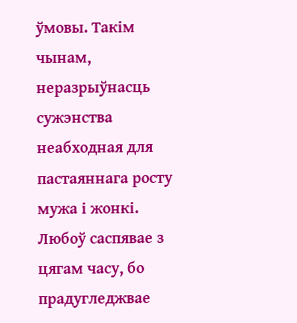ўмовы. Такім чынам, неразрыўнасць сужэнства неабходная для пастаяннага росту мужа і жонкі.
Любоў саспявае з цягам часу, бо прадугледжвае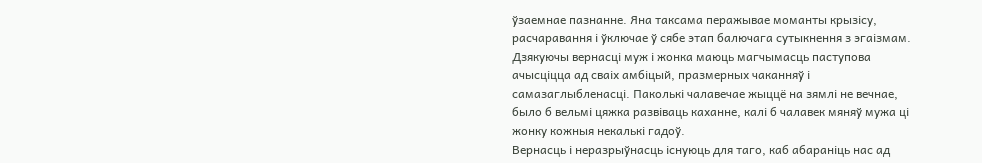ўзаемнае пазнанне. Яна таксама перажывае моманты крызісу, расчаравання і ўключае ў сябе этап балючага сутыкнення з эгаізмам. Дзякуючы вернасці муж і жонка маюць магчымасць паступова ачысціцца ад сваіх амбіцый, празмерных чаканняў і самазаглыбленасці. Паколькі чалавечае жыццё на зямлі не вечнае, было б вельмі цяжка развіваць каханне, калі б чалавек мяняў мужа ці жонку кожныя некалькі гадоў.
Вернасць і неразрыўнасць існуюць для таго, каб абараніць нас ад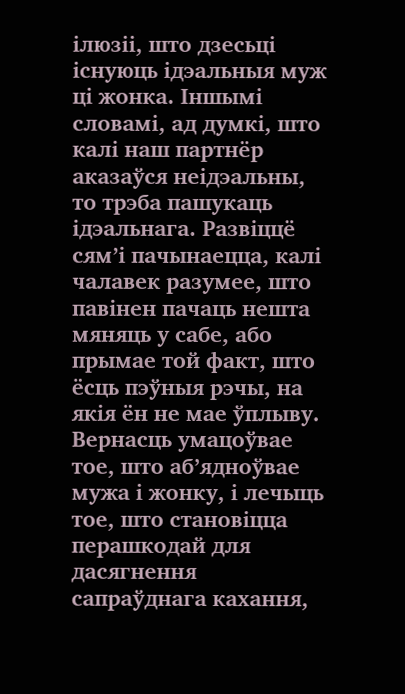ілюзіі, што дзесьці існуюць ідэальныя муж ці жонка. Іншымі словамі, ад думкі, што калі наш партнёр аказаўся неідэальны, то трэба пашукаць ідэальнага. Развіццё сям’і пачынаецца, калі чалавек разумее, што павінен пачаць нешта мяняць у сабе, або прымае той факт, што ёсць пэўныя рэчы, на якія ён не мае ўплыву. Вернасць умацоўвае тое, што аб’ядноўвае мужа і жонку, і лечыць тое, што становіцца перашкодай для дасягнення сапраўднага кахання,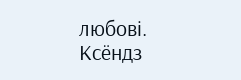любові.
Ксёндз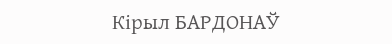Кірыл БАРДОНАЎ